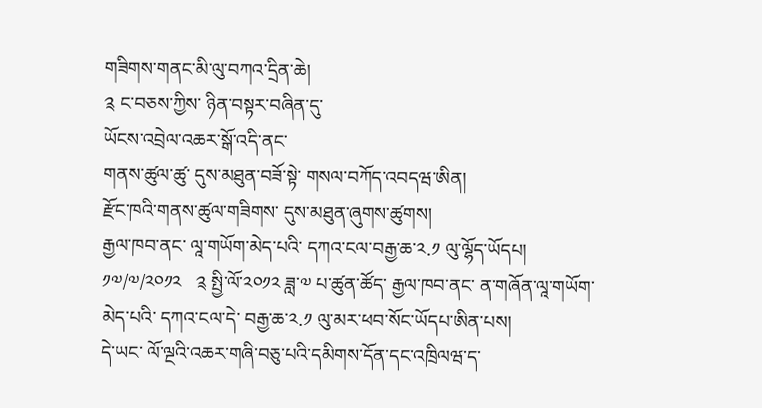གཟིགས་གནང་མི་ལུ་བཀའ་དྲིན་ཆེ།
༉ ང་བཅས་ཀྱིས་ ཉིན་བསྟར་བཞིན་དུ་
ཡོངས་འབྲེལ་འཆར་སྒོ་འདི་ནང་
གནས་ཚུལ་ཚུ་ དུས་མཐུན་བཟོ་སྟེ་ གསལ་བཀོད་འབདཝ་ཨིན།
རྫོང་ཁའི་གནས་ཚུལ་གཟིགས་ དུས་མཐུན་ཞུགས་ཚུགས།
རྒྱལ་ཁབ་ནང་ ལཱ་གཡོག་མེད་པའི་ དཀའ་ངལ་བརྒྱ་ཆ་༢.༡ ལུ་ལྷོད་ཡོདཔ།
༡༧/༧/༢༠༡༢   ༉ སྤྱི་ལོ་༢༠༡༢ ཟླ་༧ པ་ཚུན་ཚོད་ རྒྱལ་ཁབ་ནང་ ན་གཞོན་ལཱ་གཡོག་མེད་པའི་ དཀའ་ངལ་དེ་ བརྒྱ་ཆ་༢.༡ ལུ་མར་ཕབ་སོང་ཡོདཔ་ཨིན་པས།
དེ་ཡང་ ལོ་ལྔའི་འཆར་གཞི་བཅུ་པའི་དམིགས་དོན་དང་འཁྲིལཝ་ད་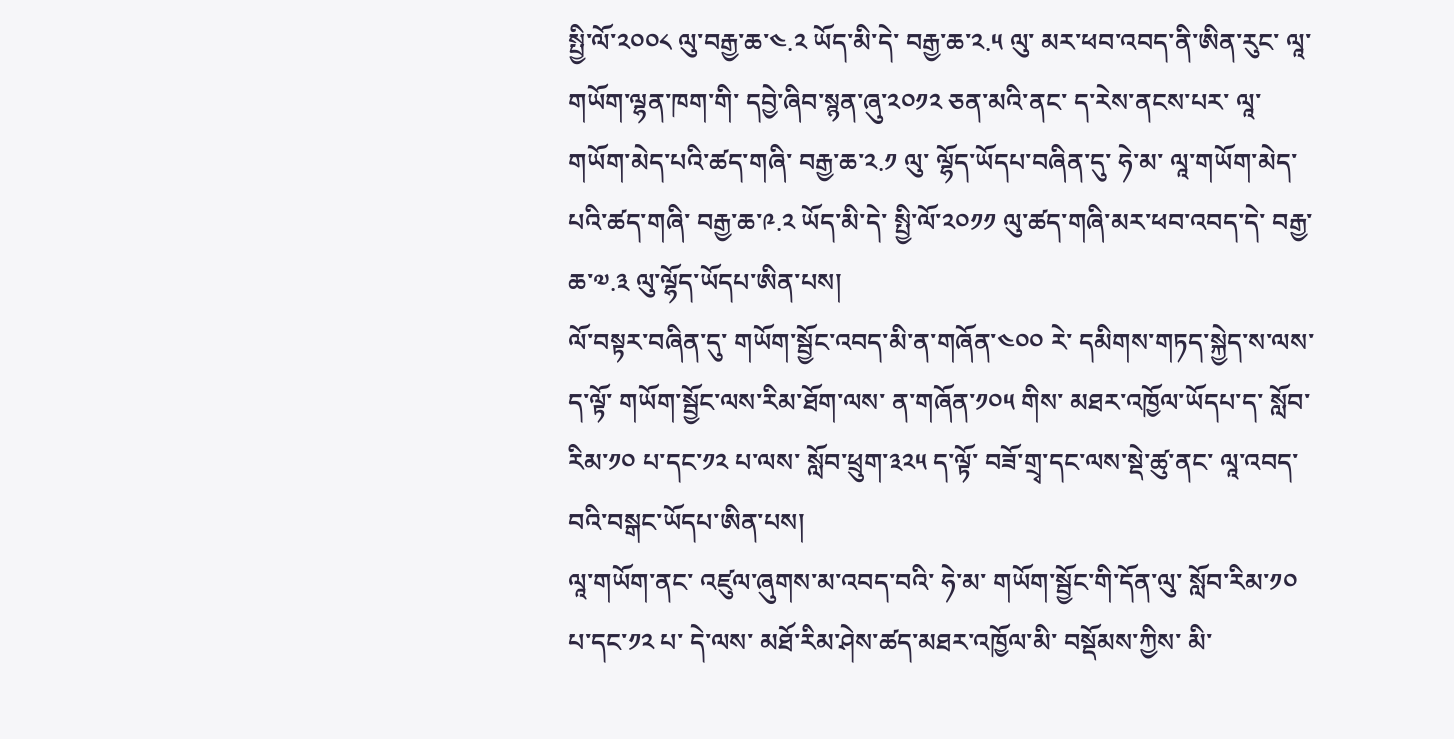སྤྱི་ལོ་༢༠༠༨ ལུ་བརྒྱ་ཆ་༤.༢ ཡོད་མི་དེ་ བརྒྱ་ཆ་༢.༥ ལུ་ མར་ཕབ་འབད་ནི་ཨིན་རུང་ ལཱ་གཡོག་ལྷན་ཁག་གི་ དབྱེ་ཞིབ་སྙན་ཞུ་༢༠༡༢ ཅན་མའི་ནང་ ད་རེས་ནངས་པར་ ལཱ་གཡོག་མེད་པའི་ཚད་གཞི་ བརྒྱ་ཆ་༢.༡ ལུ་ ལྷོད་ཡོདཔ་བཞིན་དུ་ ཧེ་མ་ ལཱ་གཡོག་མེད་པའི་ཚད་གཞི་ བརྒྱ་ཆ་༩.༢ ཡོད་མི་དེ་ སྤྱི་ལོ་༢༠༡༡ ལུ་ཚད་གཞི་མར་ཕབ་འབད་དེ་ བརྒྱ་ཆ་༧.༣ ལུ་ལྷོད་ཡོདཔ་ཨིན་པས།
ལོ་བསྟར་བཞིན་དུ་ གཡོག་སྦྱོང་འབད་མི་ན་གཞོན་༤༠༠ རེ་ དམིགས་གཏད་སྐྱེད་ས་ལས་ ད་ལྟོ་ གཡོག་སྦྱོང་ལས་རིམ་ཐོག་ལས་ ན་གཞོན་༡༠༥ གིས་ མཐར་འཁྱོལ་ཡོདཔ་ད་ སློབ་རིམ་༡༠ པ་དང་༡༢ པ་ལས་ སློབ་ཕྲུག་༣༢༥ ད་ལྟོ་ བཟོ་གྲྭ་དང་ལས་སྡེ་ཚུ་ནང་ ལཱ་འབད་བའི་བསྒང་ཡོདཔ་ཨིན་པས།
ལཱ་གཡོག་ནང་ འཛུལ་ཞུགས་མ་འབད་བའི་ ཧེ་མ་ གཡོག་སྦྱོང་གི་དོན་ལུ་ སློབ་རིམ་༡༠ པ་དང་༡༢ པ་ དེ་ལས་ མཐོ་རིམ་ཤེས་ཚད་མཐར་འཁྱོལ་མི་ བསྡོམས་ཀྱིས་ མི་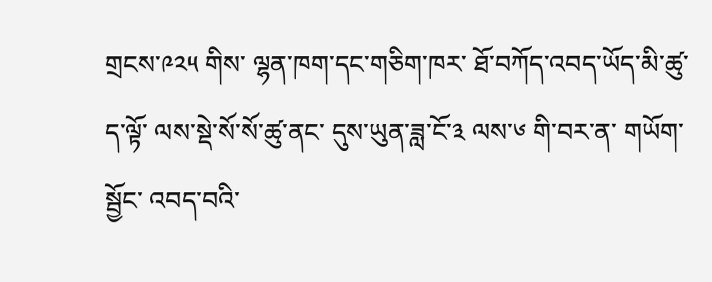གྲངས་༩༢༥ གིས་ ལྷན་ཁག་དང་གཅིག་ཁར་ ཐོ་བཀོད་འབད་ཡོད་མི་ཚུ་ ད་ལྟོ་ ལས་སྡེ་སོ་སོ་ཚུ་ནང་ དུས་ཡུན་ཟླ་ངོ་༣ ལས་༦ གི་བར་ན་ གཡོག་སྦྱོང་ འབད་བའི་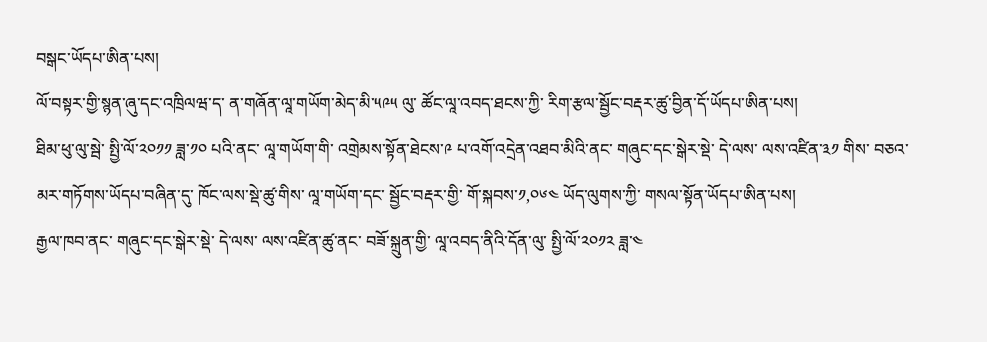བསྒང་ཡོདཔ་ཨིན་པས།
ལོ་བསྟར་གྱི་སྙན་ཞུ་དང་འཁྲིལཝ་ད་ ན་གཞོན་ལཱ་གཡོག་མེད་མི་༥༩༥ ལུ་ ཚོང་ལཱ་འབད་ཐངས་ཀྱི་ རིག་རྩལ་སྦྱོང་བརྡར་ཚུ་བྱིན་དོ་ཡོདཔ་ཨིན་པས།
ཐིམ་ཕུ་ལུ་སྦེ་ སྤྱི་ལོ་༢༠༡༡ ཟླ་༡༠ པའི་ནང་ ལཱ་གཡོག་གི་ འགྲེམས་སྟོན་ཐེངས་༩ པ་འགོ་འདྲེན་འཐབ་མིའི་ནང་ གཞུང་དང་སྒེར་སྡེ་ དེ་ལས་ ལས་འཛིན་༣༡ གིས་ བཅའ་མར་གཏོགས་ཡོདཔ་བཞིན་དུ་ ཁོང་ལས་སྡེ་ཚུ་གིས་ ལཱ་གཡོག་དང་ སྦྱོང་བརྡར་གྱི་ གོ་སྐབས་༡,༠༦༤ ཡོད་ལུགས་ཀྱི་ གསལ་སྟོན་ཡོདཔ་ཨིན་པས།
རྒྱལ་ཁབ་ནང་ གཞུང་དང་སྒེར་སྡེ་ དེ་ལས་ ལས་འཛིན་ཚུ་ནང་ བཟོ་སྐྲུན་གྱི་ ལཱ་འབད་ནིའི་དོན་ལུ་ སྤྱི་ལོ་༢༠༡༢ ཟླ་༤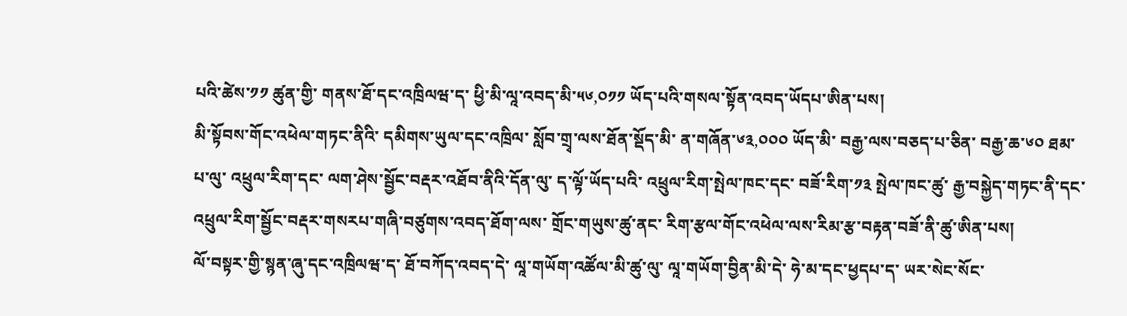པའི་ཚེས་༡༡ ཚུན་གྱི་ གནས་ཐོ་དང་འཁྲིལཝ་ད་ ཕྱི་མི་ལཱ་འབད་མི་༥༦,༠༡༡ ཡོད་པའི་གསལ་སྟོན་འབད་ཡོདཔ་ཨིན་པས།
མི་སྟོབས་གོང་འཕེལ་གཏང་ནིའི་ དམིགས་ཡུལ་དང་འཁྲིལ་ སློབ་གྲྭ་ལས་ཐོན་སྡོད་མི་ ན་གཞོན་༦༣,༠༠༠ ཡོད་མི་ བརྒྱ་ལས་བཅད་པ་ཅིན་ བརྒྱ་ཆ་༦༠ ཐམ་པ་ལུ་ འཕྲུལ་རིག་དང་ ལག་ཤེས་སྦྱོང་བརྡར་འཐོབ་ནིའི་དོན་ལུ་ ད་ལྟོ་ཡོད་པའི་ འཕྲུལ་རིག་སྤེལ་ཁང་དང་ བཟོ་རིག་༡༣ སྤེལ་ཁང་ཚུ་ རྒྱ་བསྐྱེད་གཏང་ནི་དང་ འཕྲུལ་རིག་སྦྱོང་བརྡར་གསརཔ་གཞི་བཙུགས་འབད་ཐོག་ལས་ གྲོང་གཡུས་ཚུ་ནང་ རིག་རྩལ་གོང་འཕེལ་ལས་རིམ་རྩ་བརྟན་བཟོ་ནི་ཚུ་ཨིན་པས།
ལོ་བསྟར་གྱི་སྙན་ཞུ་དང་འཁྲིལཝ་ད་ ཐོ་བཀོད་འབད་དེ་ ལཱ་གཡོག་འཚོལ་མི་ཚུ་ལུ་ ལཱ་གཡོག་བྱིན་མི་དེ་ ཧེ་མ་དང་ཕྱདཔ་ད་ ཡར་སེང་སོང་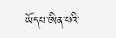ཡོདཔ་ཨིན་པའི་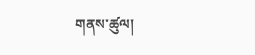གནས་ཚུལ།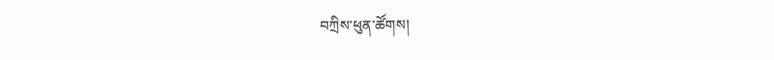བཀྲིས་ཕུན་ཚོགས།